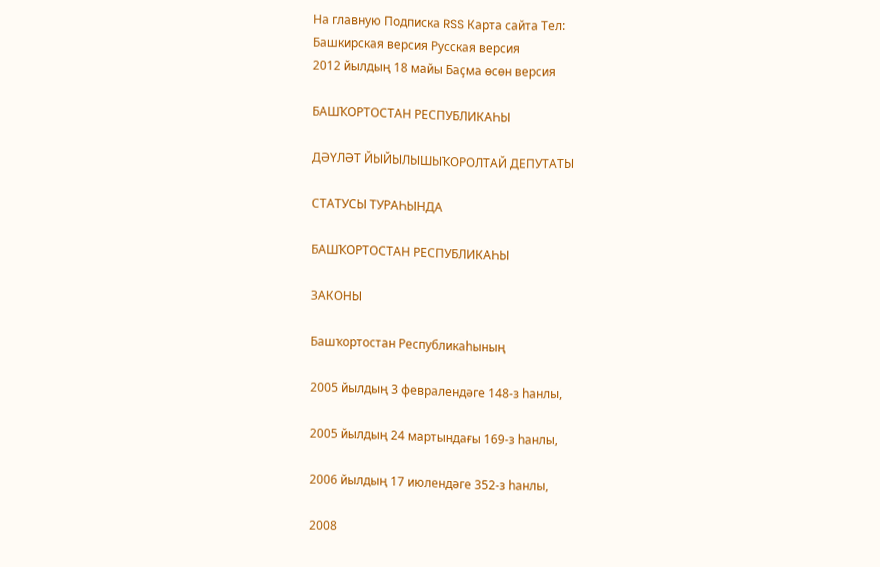На главную Подписка RSS Карта сайта Тел:
Башкирская версия Русская версия
2012 йылдың 18 майы Баҫма өсөн версия

БАШҠОРТОСТАН РЕСПУБЛИКАҺЫ

ДӘҮЛӘТ ЙЫЙЫЛЫШЫҠОРОЛТАЙ ДЕПУТАТЫ

СТАТУСЫ ТУРАҺЫНДА

БАШҠОРТОСТАН РЕСПУБЛИКАҺЫ

ЗАКОНЫ

Башҡортостан Республикаһының

2005 йылдың 3 февралендәге 148-з һанлы,

2005 йылдың 24 мартындағы 169-з һанлы,

2006 йылдың 17 июлендәге 352-з һанлы,

2008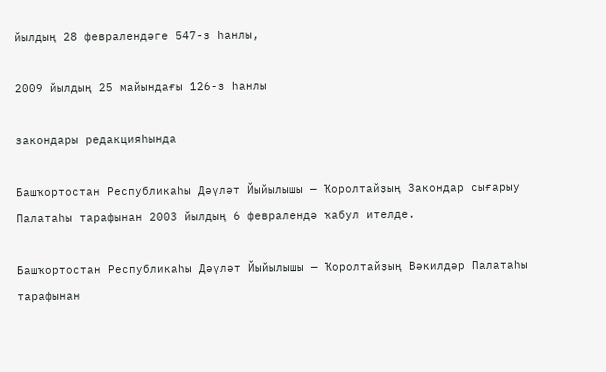йылдың 28 февралендәге 547-з һанлы,

2009 йылдың 25 майындағы 126-з һанлы

закондары редакцияһында

Башҡортостан Республикаһы Дәүләт Йыйылышы — Ҡоролтайҙың Закондар сығарыу Палатаһы тарафынан 2003 йылдың 6 февралендә ҡабул ителде.

Башҡортостан Республикаһы Дәүләт Йыйылышы — Ҡоролтайҙың Вәкилдәр Палатаһы тарафынан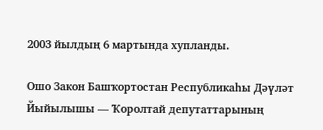2003 йылдың 6 мартында хупланды.

Ошо Закон Башҡортостан Республикаһы Дәүләт Йыйылышы — Ҡоролтай депутаттарының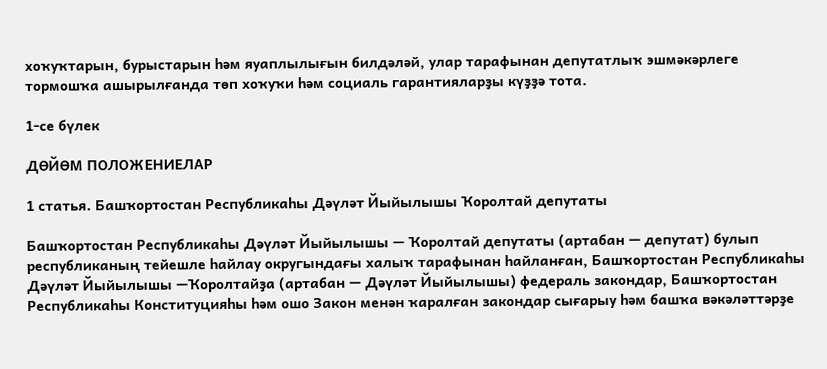хоҡуҡтарын, бурыстарын һәм яуаплылығын билдәләй, улар тарафынан депутатлыҡ эшмәкәрлеге тормошҡа ашырылғанда төп хоҡуҡи һәм социаль гарантияларҙы күҙҙә тота.

1-се бүлек

ДӨЙӨМ ПОЛОЖЕНИЕЛАР

1 статья. Башҡортостан Республикаһы Дәүләт Йыйылышы Ҡоролтай депутаты

Башҡортостан Республикаһы Дәүләт Йыйылышы — Ҡоролтай депутаты (артабан — депутат) булып республиканың тейешле һайлау округындағы халыҡ тарафынан һайланған, Башҡортостан Республикаһы Дәүләт Йыйылышы —Ҡоролтайҙа (артабан — Дәүләт Йыйылышы) федераль закондар, Башҡортостан Республикаһы Конституцияһы һәм ошо Закон менән ҡаралған закондар сығарыу һәм башҡа вәкәләттәрҙе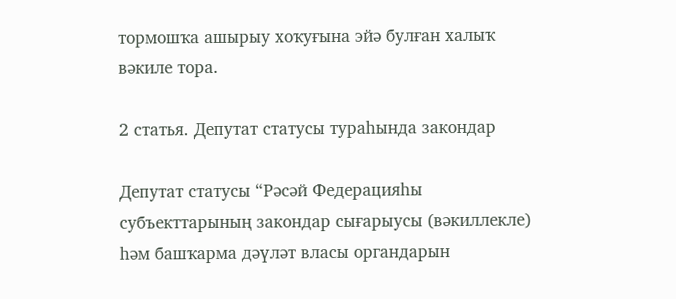тормошҡа ашырыу хоҡуғына эйә булған халыҡ вәкиле тора.

2 статья. Депутат статусы тураһында закондар

Депутат статусы “Рәсәй Федерацияһы субъекттарының закондар сығарыусы (вәкиллекле) һәм башҡарма дәүләт власы органдарын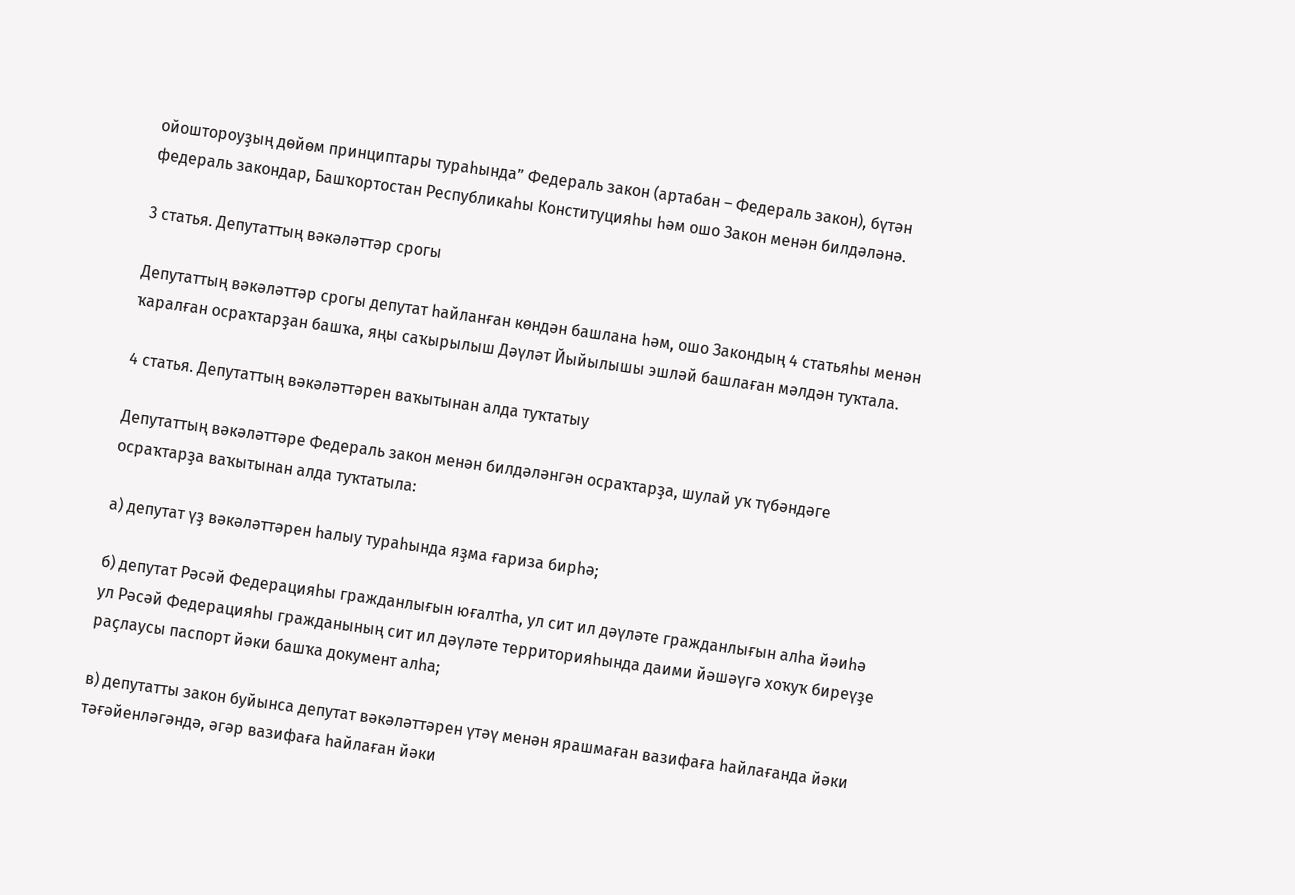ойоштороуҙың дөйөм принциптары тураһында” Федераль закон (артабан – Федераль закон), бүтән федераль закондар, Башҡортостан Республикаһы Конституцияһы һәм ошо Закон менән билдәләнә.

3 статья. Депутаттың вәкәләттәр срогы

Депутаттың вәкәләттәр срогы депутат һайланған көндән башлана һәм, ошо Закондың 4 статьяһы менән ҡаралған осраҡтарҙан башҡа, яңы саҡырылыш Дәүләт Йыйылышы эшләй башлаған мәлдән туҡтала.

4 статья. Депутаттың вәкәләттәрен ваҡытынан алда туҡтатыу

Депутаттың вәкәләттәре Федераль закон менән билдәләнгән осраҡтарҙа, шулай уҡ түбәндәге осраҡтарҙа ваҡытынан алда туҡтатыла:

а) депутат үҙ вәкәләттәрен һалыу тураһында яҙма ғариза бирһә;

б) депутат Рәсәй Федерацияһы гражданлығын юғалтһа, ул сит ил дәүләте гражданлығын алһа йәиһә ул Рәсәй Федерацияһы гражданының сит ил дәүләте территорияһында даими йәшәүгә хоҡуҡ биреүҙе раҫлаусы паспорт йәки башҡа документ алһа;

в) депутатты закон буйынса депутат вәкәләттәрен үтәү менән ярашмаған вазифаға һайлағанда йәки тәғәйенләгәндә, әгәр вазифаға һайлаған йәки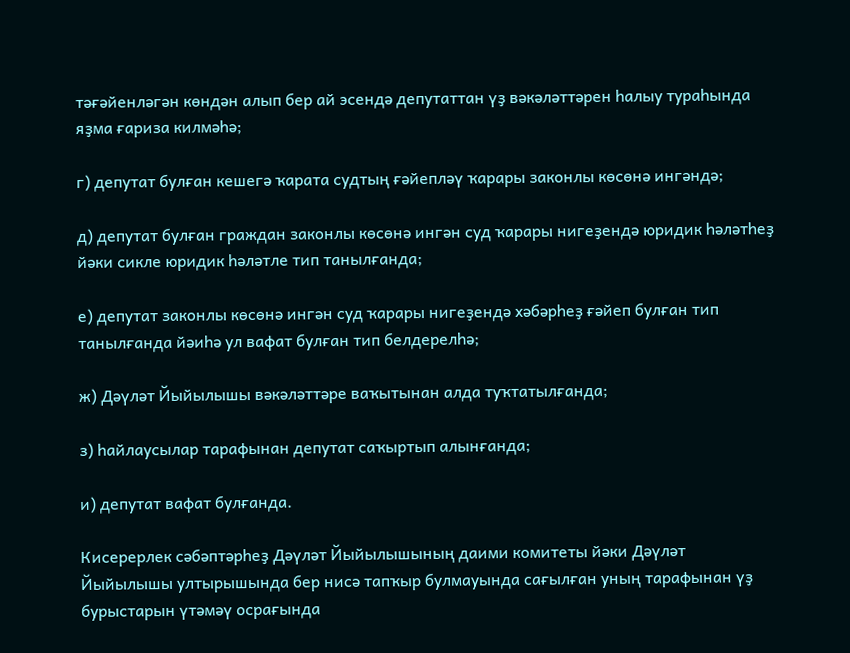тәғәйенләгән көндән алып бер ай эсендә депутаттан үҙ вәкәләттәрен һалыу тураһында яҙма ғариза килмәһә;

г) депутат булған кешегә ҡарата судтың ғәйепләү ҡарары законлы көсөнә ингәндә;

д) депутат булған граждан законлы көсөнә ингән суд ҡарары нигеҙендә юридик һәләтһеҙ йәки сикле юридик һәләтле тип танылғанда;

е) депутат законлы көсөнә ингән суд ҡарары нигеҙендә хәбәрһеҙ ғәйеп булған тип танылғанда йәиһә ул вафат булған тип белдерелһә;

ж) Дәүләт Йыйылышы вәкәләттәре ваҡытынан алда туҡтатылғанда;

з) һайлаусылар тарафынан депутат саҡыртып алынғанда;

и) депутат вафат булғанда.

Кисерерлек сәбәптәрһеҙ Дәүләт Йыйылышының даими комитеты йәки Дәүләт Йыйылышы ултырышында бер нисә тапҡыр булмауында сағылған уның тарафынан үҙ бурыстарын үтәмәү осрағында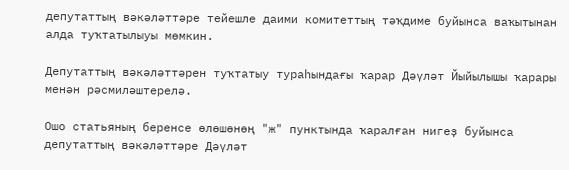депутаттың вәкәләттәре тейешле даими комитеттың тәҡдиме буйынса ваҡытынан алда туҡтатылыуы мөмкин.

Депутаттың вәкәләттәрен туҡтатыу тураһындағы ҡарар Дәүләт Йыйылышы ҡарары менән рәсмиләштерелә.

Ошо статьяның беренсе өлөшөнөң "ж" пунктында ҡаралған нигеҙ буйынса депутаттың вәкәләттәре Дәүләт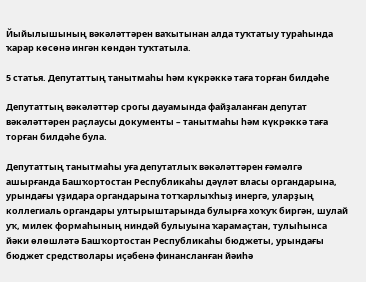Йыйылышының вәкәләттәрен ваҡытынан алда туҡтатыу тураһында ҡарар көсөнә ингән көндән туҡтатыла.

5 статья. Депутаттың танытмаһы һәм күкрәккә таға торған билдәһе

Депутаттың вәкәләттәр срогы дауамында файҙаланған депутат вәкәләттәрен раҫлаусы документы – танытмаһы һәм күкрәккә таға торған билдәһе була.

Депутаттың танытмаһы уға депутатлыҡ вәкәләттәрен ғәмәлгә ашырғанда Башҡортостан Республикаһы дәүләт власы органдарына, урындағы үҙидара органдарына тотҡарлыҡһыҙ инергә, уларҙың коллегиаль органдары ултырыштарында булырға хоҡуҡ биргән, шулай уҡ, милек формаһының ниндәй булыуына ҡарамаҫтан, тулыһынса йәки өлөшләтә Башҡортостан Республикаһы бюджеты, урындағы бюджет средстволары иҫәбенә финансланған йәиһә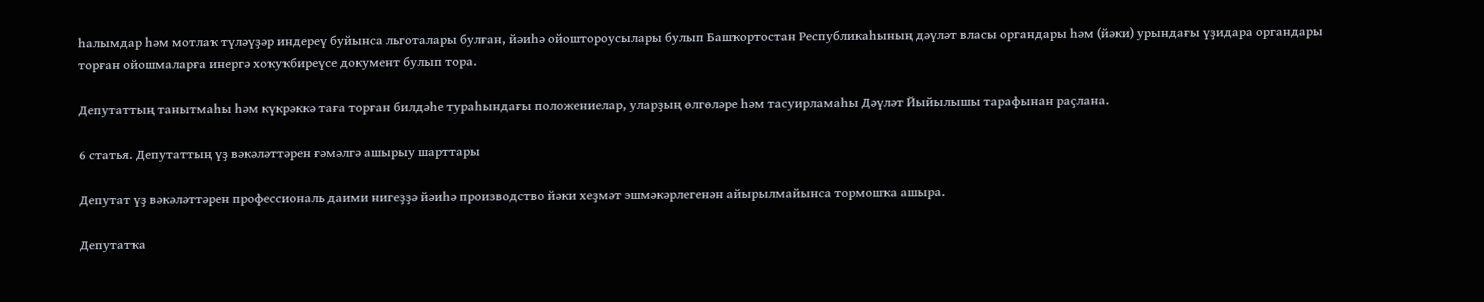һалымдар һәм мотлаҡ түләүҙәр индереү буйынса льготалары булған, йәиһә ойоштороусылары булып Башҡортостан Республикаһының дәүләт власы органдары һәм (йәки) урындағы үҙидара органдары торған ойошмаларға инергә хоҡуҡбиреүсе документ булып тора.

Депутаттың танытмаһы һәм күкрәккә таға торған билдәһе тураһындағы положениелар, уларҙың өлгөләре һәм тасуирламаһы Дәүләт Йыйылышы тарафынан раҫлана.

6 статья. Депутаттың үҙ вәкәләттәрен ғәмәлгә ашырыу шарттары

Депутат үҙ вәкәләттәрен профессиональ даими нигеҙҙә йәиһә производство йәки хеҙмәт эшмәкәрлегенән айырылмайынса тормошҡа ашыра.

Депутатҡа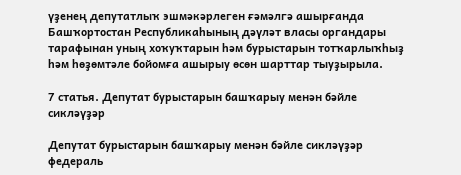үҙенең депутатлыҡ эшмәкәрлеген ғәмәлгә ашырғанда Башҡортостан Республикаһының дәүләт власы органдары тарафынан уның хоҡуҡтарын һәм бурыстарын тотҡарлыҡһыҙ һәм һөҙөмтәле бойомға ашырыу өсөн шарттар тыуҙырыла.

7 статья. Депутат бурыстарын башҡарыу менән бәйле сикләүҙәр

Депутат бурыстарын башҡарыу менән бәйле сикләүҙәр федераль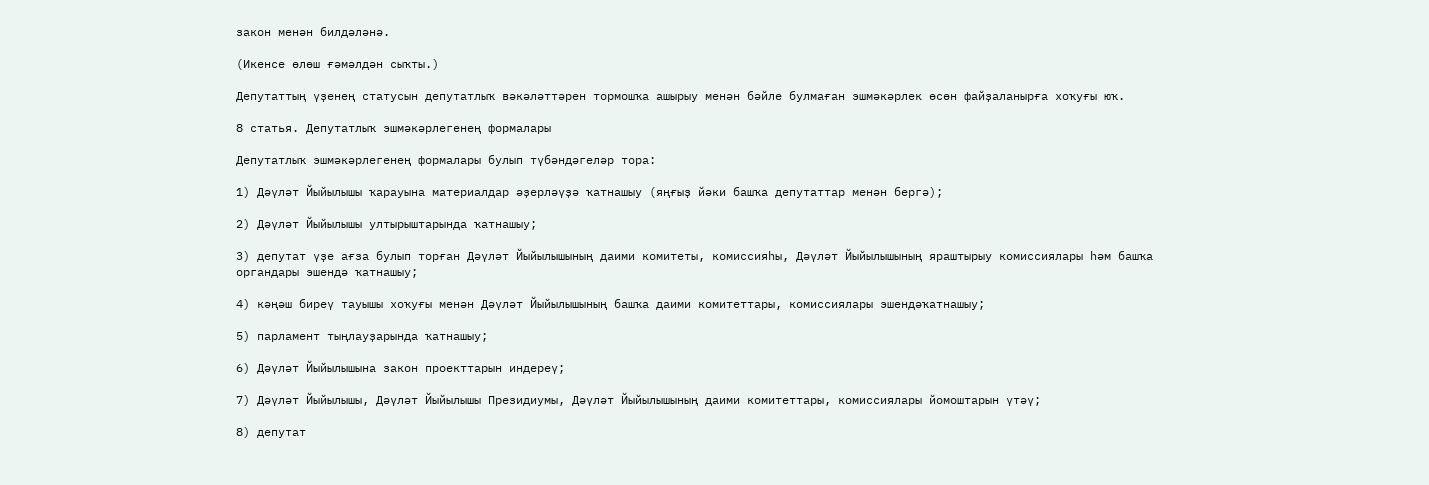закон менән билдәләнә.

(Икенсе өлөш ғәмәлдән сыҡты.)

Депутаттың үҙенең статусын депутатлыҡ вәкәләттәрен тормошҡа ашырыу менән бәйле булмаған эшмәкәрлек өсөн файҙаланырға хоҡуғы юҡ.

8 статья. Депутатлыҡ эшмәкәрлегенең формалары

Депутатлыҡ эшмәкәрлегенең формалары булып түбәндәгеләр тора:

1) Дәүләт Йыйылышы ҡарауына материалдар әҙерләүҙә ҡатнашыу (яңғыҙ йәки башҡа депутаттар менән бергә);

2) Дәүләт Йыйылышы ултырыштарында ҡатнашыу;

3) депутат үҙе ағза булып торған Дәүләт Йыйылышының даими комитеты, комиссияһы, Дәүләт Йыйылышының яраштырыу комиссиялары һәм башҡа органдары эшендә ҡатнашыу;

4) кәңәш биреү тауышы хоҡуғы менән Дәүләт Йыйылышының башҡа даими комитеттары, комиссиялары эшендәҡатнашыу;

5) парламент тыңлауҙарында ҡатнашыу;

6) Дәүләт Йыйылышына закон проекттарын индереү;

7) Дәүләт Йыйылышы, Дәүләт Йыйылышы Президиумы, Дәүләт Йыйылышының даими комитеттары, комиссиялары йомоштарын үтәү;

8) депутат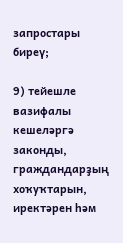запростары биреү;

9) тейешле вазифалы кешеләргә законды, граждандарҙың хоҡуҡтарын, иректәрен һәм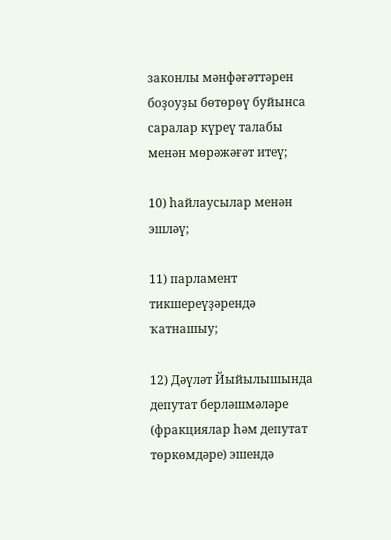законлы мәнфәғәттәрен боҙоуҙы бөтөрөү буйынса саралар күреү талабы менән мөрәжәғәт итеү;

10) һайлаусылар менән эшләү;

11) парламент тикшереүҙәрендә ҡатнашыу;

12) Дәүләт Йыйылышында депутат берләшмәләре (фракциялар һәм депутат төркөмдәре) эшендә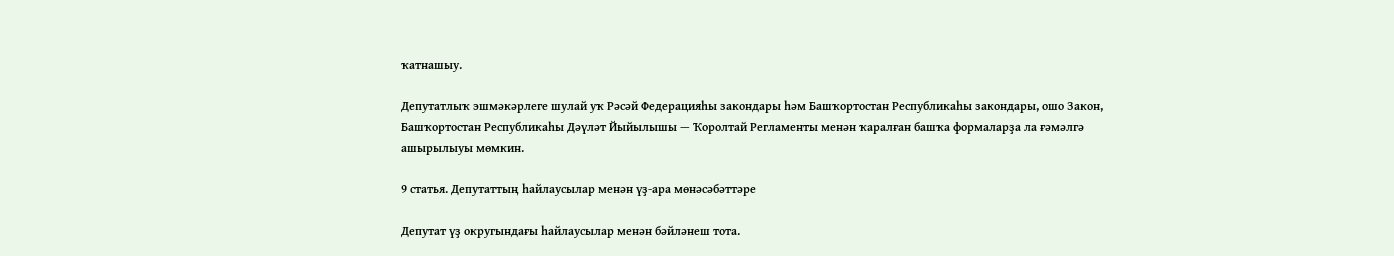ҡатнашыу.

Депутатлыҡ эшмәкәрлеге шулай уҡ Рәсәй Федерацияһы закондары һәм Башҡортостан Республикаһы закондары, ошо Закон, Башҡортостан Республикаһы Дәүләт Йыйылышы — Ҡоролтай Регламенты менән ҡаралған башҡа формаларҙа ла ғәмәлгә ашырылыуы мөмкин.

9 статья. Депутаттың һайлаусылар менән үҙ-ара мөнәсәбәттәре

Депутат үҙ округындағы һайлаусылар менән бәйләнеш тота.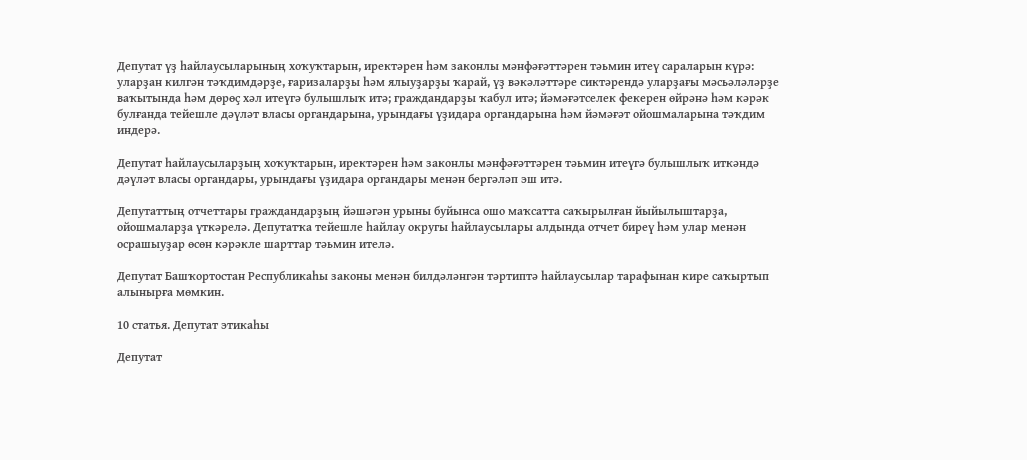Депутат үҙ һайлаусыларының хоҡуҡтарын, иректәрен һәм законлы мәнфәғәттәрен тәьмин итеү сараларын күрә: уларҙан килгән тәҡдимдәрҙе, ғаризаларҙы һәм ялыуҙарҙы ҡарай, үҙ вәкәләттәре сиктәрендә уларҙағы мәсьәләләрҙе ваҡытында һәм дөрөҫ хәл итеүгә булышлыҡ итә; граждандарҙы ҡабул итә; йәмәғәтселек фекерен өйрәнә һәм кәрәк булғанда тейешле дәүләт власы органдарына, урындағы үҙидара органдарына һәм йәмәғәт ойошмаларына тәҡдим индерә.

Депутат һайлаусыларҙың хоҡуҡтарын, иректәрен һәм законлы мәнфәғәттәрен тәьмин итеүгә булышлыҡ иткәндә дәүләт власы органдары, урындағы үҙидара органдары менән бергәләп эш итә.

Депутаттың отчеттары граждандарҙың йәшәгән урыны буйынса ошо маҡсатта саҡырылған йыйылыштарҙа, ойошмаларҙа үткәрелә. Депутатҡа тейешле һайлау округы һайлаусылары алдында отчет биреү һәм улар менән осрашыуҙар өсөн кәрәкле шарттар тәьмин ителә.

Депутат Башҡортостан Республикаһы законы менән билдәләнгән тәртиптә һайлаусылар тарафынан кире саҡыртып алынырға мөмкин.

10 статья. Депутат этикаһы

Депутат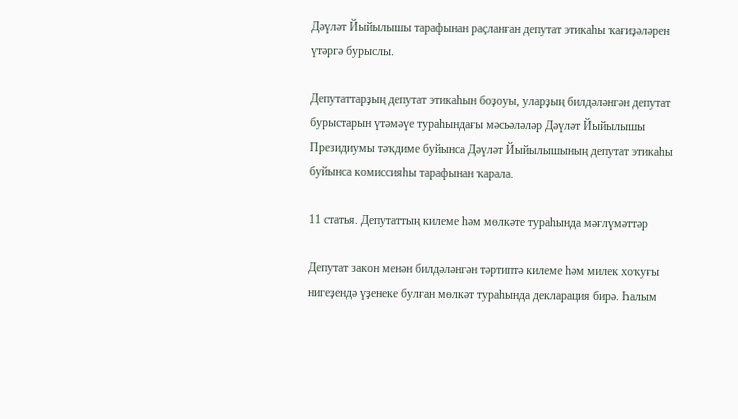Дәүләт Йыйылышы тарафынан раҫланған депутат этикаһы ҡағиҙәләрен үтәргә бурыслы.

Депутаттарҙың депутат этикаһын боҙоуы, уларҙың билдәләнгән депутат бурыстарын үтәмәүе тураһындағы мәсьәләләр Дәүләт Йыйылышы Президиумы тәҡдиме буйынса Дәүләт Йыйылышының депутат этикаһы буйынса комиссияһы тарафынан ҡарала.

11 статья. Депутаттың килеме һәм мөлкәте тураһында мәғлүмәттәр

Депутат закон менән билдәләнгән тәртиптә килеме һәм милек хоҡуғы нигеҙендә үҙенеке булған мөлкәт тураһында декларация бирә. Һалым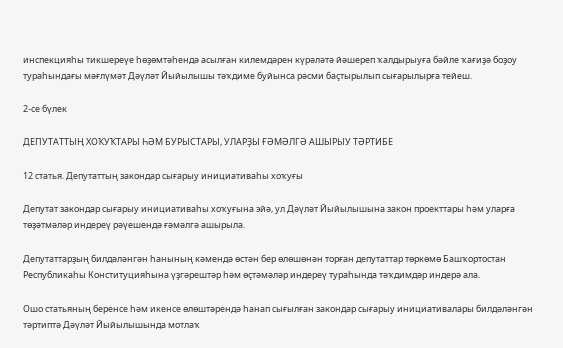инспекцияһы тикшереүе һөҙөмтәһендә асылған килемдәрен күрәләтә йәшереп ҡалдырыуға бәйле ҡағиҙә боҙоу тураһындағы мәғлүмәт Дәүләт Йыйылышы тәҡдиме буйынса рәсми баҫтырылып сығарылырға тейеш.

2-се бүлек

ДЕПУТАТТЫҢ ХОҠУҠТАРЫ ҺӘМ БУРЫСТАРЫ, УЛАРҘЫ ҒӘМӘЛГӘ АШЫРЫУ ТӘРТИБЕ

12 статья. Депутаттың закондар сығарыу инициативаһы хоҡуғы

Депутат закондар сығарыу инициативаһы хоҡуғына эйә, ул Дәүләт Йыйылышына закон проекттары һәм уларға төҙәтмәләр индереү рәүешендә ғәмәлгә ашырыла.

Депутаттарҙың билдәләнгән һанының кәмендә өстән бер өлөшөнән торған депутаттар төркөмө Башҡортостан Республикаһы Конституцияһына үҙгәрештәр һәм өҫтәмәләр индереү тураһында тәҡдимдәр индерә ала.

Ошо статьяның беренсе һәм икенсе өлөштәрендә һанап сығылған закондар сығарыу инициативалары билдәләнгән тәртиптә Дәүләт Йыйылышында мотлаҡ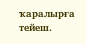ҡаралырға тейеш.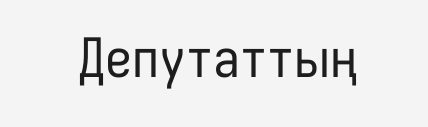Депутаттың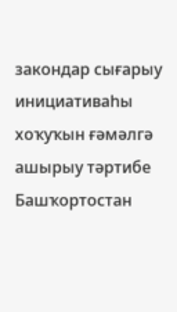закондар сығарыу инициативаһы хоҡуҡын ғәмәлгә ашырыу тәртибе Башҡортостан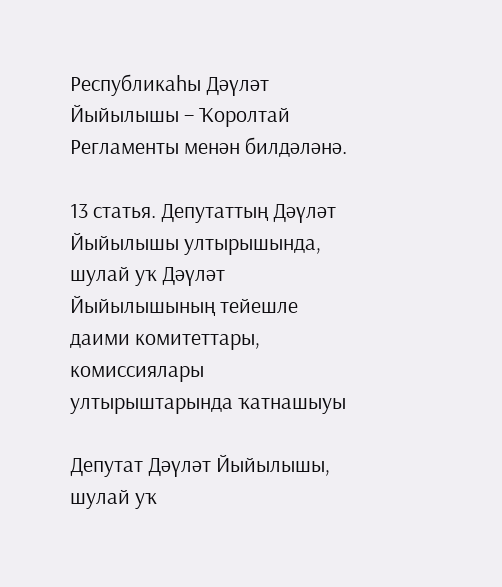Республикаһы Дәүләт Йыйылышы – Ҡоролтай Регламенты менән билдәләнә.

13 статья. Депутаттың Дәүләт Йыйылышы ултырышында, шулай уҡ Дәүләт Йыйылышының тейешле даими комитеттары, комиссиялары ултырыштарында ҡатнашыуы

Депутат Дәүләт Йыйылышы, шулай уҡ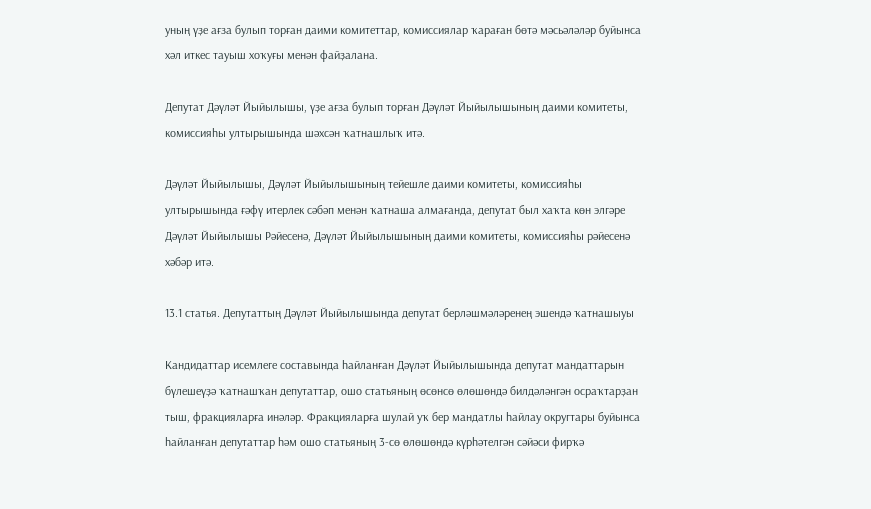уның үҙе ағза булып торған даими комитеттар, комиссиялар ҡараған бөтә мәсьәләләр буйынса хәл иткес тауыш хоҡуғы менән файҙалана.

Депутат Дәүләт Йыйылышы, үҙе ағза булып торған Дәүләт Йыйылышының даими комитеты, комиссияһы ултырышында шәхсән ҡатнашлыҡ итә.

Дәүләт Йыйылышы, Дәүләт Йыйылышының тейешле даими комитеты, комиссияһы ултырышында ғәфү итерлек сәбәп менән ҡатнаша алмағанда, депутат был хаҡта көн элгәре Дәүләт Йыйылышы Рәйесенә, Дәүләт Йыйылышының даими комитеты, комиссияһы рәйесенә хәбәр итә.

13.1 статья. Депутаттың Дәүләт Йыйылышында депутат берләшмәләренең эшендә ҡатнашыуы

Кандидаттар исемлеге составында һайланған Дәүләт Йыйылышында депутат мандаттарын бүлешеүҙә ҡатнашҡан депутаттар, ошо статьяның өсөнсө өлөшөндә билдәләнгән осраҡтарҙан тыш, фракцияларға инәләр. Фракцияларға шулай уҡ бер мандатлы һайлау округтары буйынса һайланған депутаттар һәм ошо статьяның 3-сө өлөшөндә күрһәтелгән сәйәси фирҡә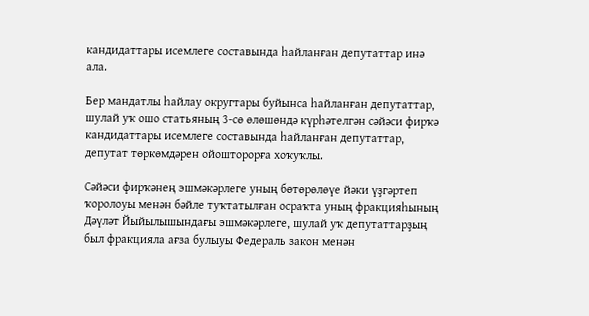кандидаттары исемлеге составында һайланған депутаттар инә ала.

Бер мандатлы һайлау округтары буйынса һайланған депутаттар, шулай уҡ ошо статьяның 3-сө өлөшөндә күрһәтелгән сәйәси фирҡә кандидаттары исемлеге составында һайланған депутаттар, депутат төркөмдәрен ойошторорға хоҡуҡлы.

Сәйәси фирҡәнең эшмәкәрлеге уның бөтөрөлөүе йәки үҙгәртеп ҡоролоуы менән бәйле туҡтатылған осраҡта уның фракцияһының Дәүләт Йыйылышындағы эшмәкәрлеге, шулай уҡ депутаттарҙың был фракцияла ағза булыуы Федераль закон менән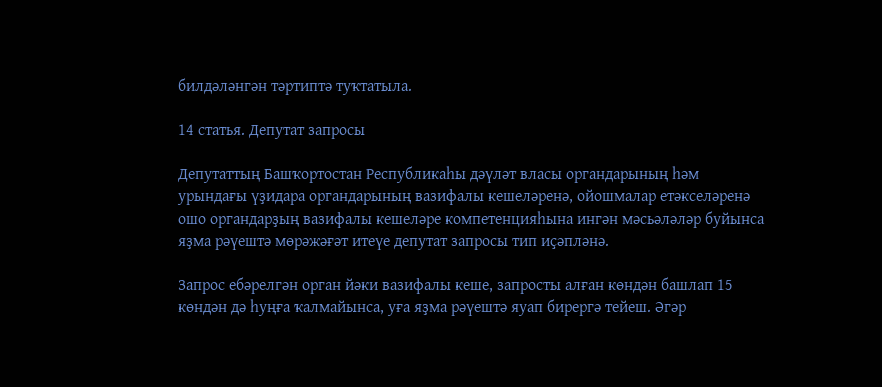билдәләнгән тәртиптә туҡтатыла.

14 статья. Депутат запросы

Депутаттың Башҡортостан Республикаһы дәүләт власы органдарының һәм урындағы үҙидара органдарының вазифалы кешеләренә, ойошмалар етәкселәренә ошо органдарҙың вазифалы кешеләре компетенцияһына ингән мәсьәләләр буйынса яҙма рәүештә мөрәжәғәт итеүе депутат запросы тип иҫәпләнә.

Запрос ебәрелгән орган йәки вазифалы кеше, запросты алған көндән башлап 15 көндән дә һуңға ҡалмайынса, уға яҙма рәүештә яуап бирергә тейеш. Әгәр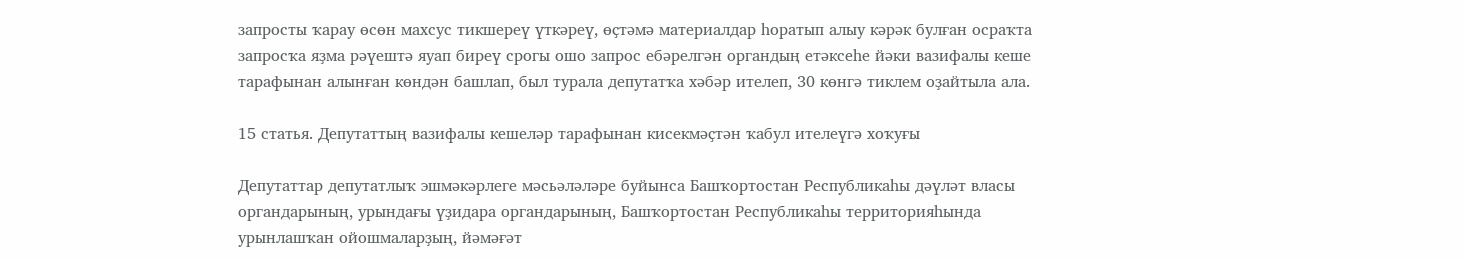запросты ҡарау өсөн махсус тикшереү үткәреү, өҫтәмә материалдар һоратып алыу кәрәк булған осраҡта запросҡа яҙма рәүештә яуап биреү срогы ошо запрос ебәрелгән органдың етәксеһе йәки вазифалы кеше тарафынан алынған көндән башлап, был турала депутатҡа хәбәр ителеп, 30 көнгә тиклем оҙайтыла ала.

15 статья. Депутаттың вазифалы кешеләр тарафынан кисекмәҫтән ҡабул ителеүгә хоҡуғы

Депутаттар депутатлыҡ эшмәкәрлеге мәсьәләләре буйынса Башҡортостан Республикаһы дәүләт власы органдарының, урындағы үҙидара органдарының, Башҡортостан Республикаһы территорияһында урынлашҡан ойошмаларҙың, йәмәғәт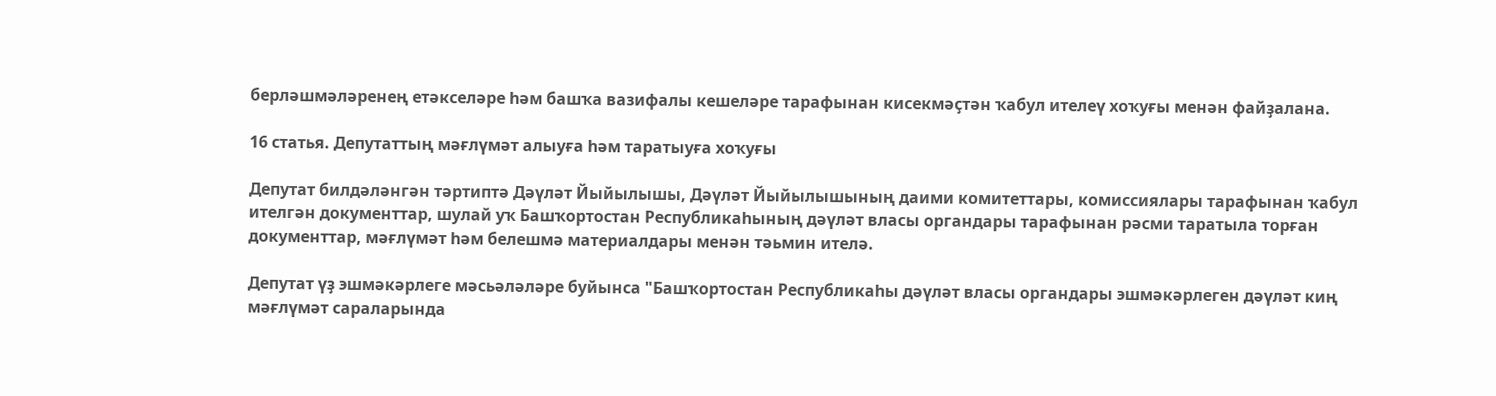берләшмәләренең етәкселәре һәм башҡа вазифалы кешеләре тарафынан кисекмәҫтән ҡабул ителеү хоҡуғы менән файҙалана.

16 статья. Депутаттың мәғлүмәт алыуға һәм таратыуға хоҡуғы

Депутат билдәләнгән тәртиптә Дәүләт Йыйылышы, Дәүләт Йыйылышының даими комитеттары, комиссиялары тарафынан ҡабул ителгән документтар, шулай уҡ Башҡортостан Республикаһының дәүләт власы органдары тарафынан рәсми таратыла торған документтар, мәғлүмәт һәм белешмә материалдары менән тәьмин ителә.

Депутат үҙ эшмәкәрлеге мәсьәләләре буйынса "Башҡортостан Республикаһы дәүләт власы органдары эшмәкәрлеген дәүләт киң мәғлүмәт сараларында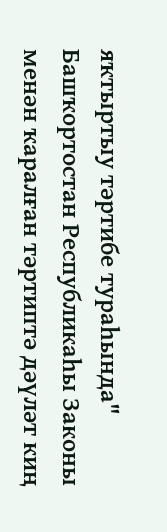яҡтыртыу тәртибе тураһында" Башҡортостан Республикаһы Законы менән ҡаралған тәртиптә дәүләт киң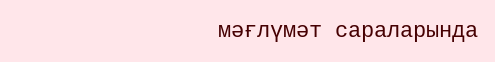мәғлүмәт сараларында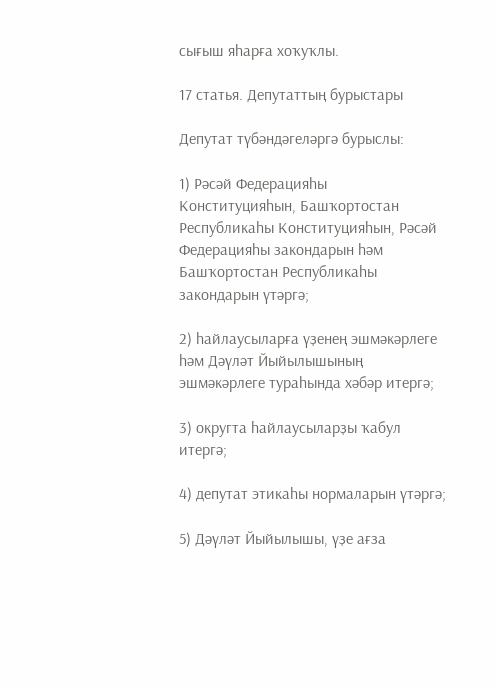сығыш яһарға хоҡуҡлы.

17 статья. Депутаттың бурыстары

Депутат түбәндәгеләргә бурыслы:

1) Рәсәй Федерацияһы Конституцияһын, Башҡортостан Республикаһы Конституцияһын, Рәсәй Федерацияһы закондарын һәм Башҡортостан Республикаһы закондарын үтәргә;

2) һайлаусыларға үҙенең эшмәкәрлеге һәм Дәүләт Йыйылышының эшмәкәрлеге тураһында хәбәр итергә;

3) округта һайлаусыларҙы ҡабул итергә;

4) депутат этикаһы нормаларын үтәргә;

5) Дәүләт Йыйылышы, үҙе ағза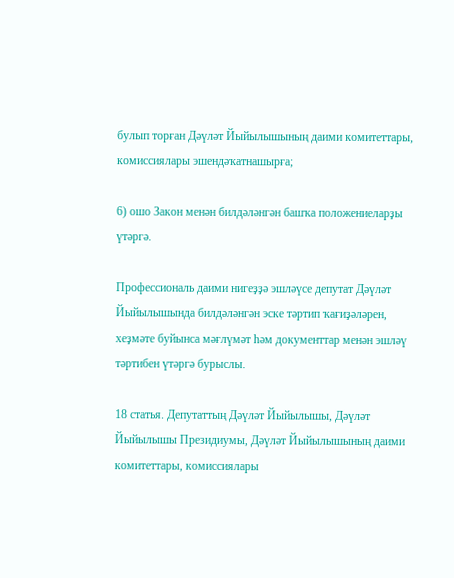булып торған Дәүләт Йыйылышының даими комитеттары, комиссиялары эшендәҡатнашырға;

6) ошо Закон менән билдәләнгән башҡа положениеларҙы үтәргә.

Профессиональ даими нигеҙҙә эшләүсе депутат Дәүләт Йыйылышында билдәләнгән эске тәртип ҡағиҙәләрен, хеҙмәте буйынса мәғлүмәт һәм документтар менән эшләү тәртибен үтәргә бурыслы.

18 статья. Депутаттың Дәүләт Йыйылышы, Дәүләт Йыйылышы Президиумы, Дәүләт Йыйылышының даими комитеттары, комиссиялары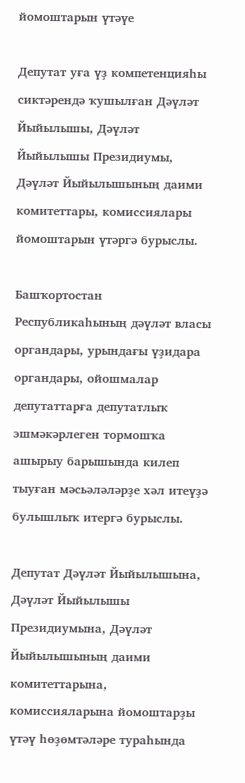йомоштарын үтәүе

Депутат уға үҙ компетенцияһы сиктәрендә ҡушылған Дәүләт Йыйылышы, Дәүләт Йыйылышы Президиумы, Дәүләт Йыйылышының даими комитеттары, комиссиялары йомоштарын үтәргә бурыслы.

Башҡортостан Республикаһының дәүләт власы органдары, урындағы үҙидара органдары, ойошмалар депутаттарға депутатлыҡ эшмәкәрлеген тормошҡа ашырыу барышында килеп тыуған мәсьәләләрҙе хәл итеүҙә булышлыҡ итергә бурыслы.

Депутат Дәүләт Йыйылышына, Дәүләт Йыйылышы Президиумына, Дәүләт Йыйылышының даими комитеттарына, комиссияларына йомоштарҙы үтәү һөҙөмтәләре тураһында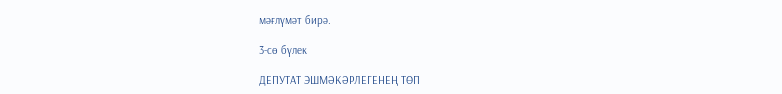мәғлүмәт бирә.

3-сө бүлек

ДЕПУТАТ ЭШМӘКӘРЛЕГЕНЕҢ ТӨП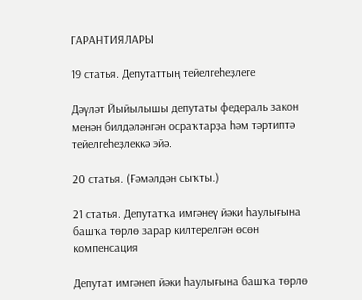ГАРАНТИЯЛАРЫ

19 статья. Депутаттың тейелгеһеҙлеге

Дәүләт Йыйылышы депутаты федераль закон менән билдәләнгән осраҡтарҙа һәм тәртиптә тейелгеһеҙлеккә эйә.

20 статья. (Ғәмәлдән сыҡты.)

21 статья. Депутатҡа имгәнеү йәки һаулығына башҡа төрлө зарар килтерелгән өсөн компенсация

Депутат имгәнеп йәки һаулығына башҡа төрлө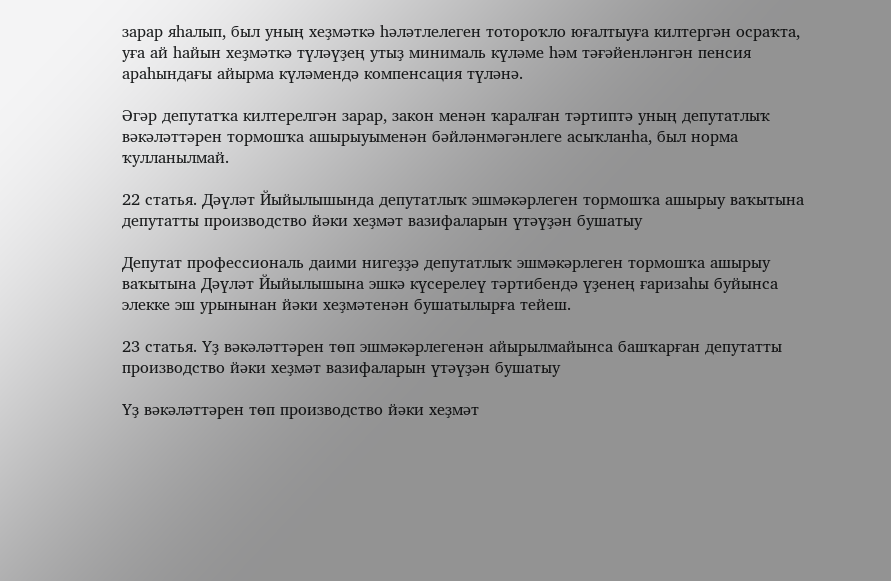зарар яһалып, был уның хеҙмәткә һәләтлелеген тотороҡло юғалтыуға килтергән осраҡта, уға ай һайын хеҙмәткә түләүҙең утыҙ минималь күләме һәм тәғәйенләнгән пенсия араһындағы айырма күләмендә компенсация түләнә.

Әгәр депутатҡа килтерелгән зарар, закон менән ҡаралған тәртиптә уның депутатлыҡ вәкәләттәрен тормошҡа ашырыуыменән бәйләнмәгәнлеге асыҡланһа, был норма ҡулланылмай.

22 статья. Дәүләт Йыйылышында депутатлыҡ эшмәкәрлеген тормошҡа ашырыу ваҡытына депутатты производство йәки хеҙмәт вазифаларын үтәүҙән бушатыу

Депутат профессиональ даими нигеҙҙә депутатлыҡ эшмәкәрлеген тормошҡа ашырыу ваҡытына Дәүләт Йыйылышына эшкә күсерелеү тәртибендә үҙенең ғаризаһы буйынса элекке эш урынынан йәки хеҙмәтенән бушатылырға тейеш.

23 статья. Үҙ вәкәләттәрен төп эшмәкәрлегенән айырылмайынса башҡарған депутатты производство йәки хеҙмәт вазифаларын үтәүҙән бушатыу

Үҙ вәкәләттәрен төп производство йәки хеҙмәт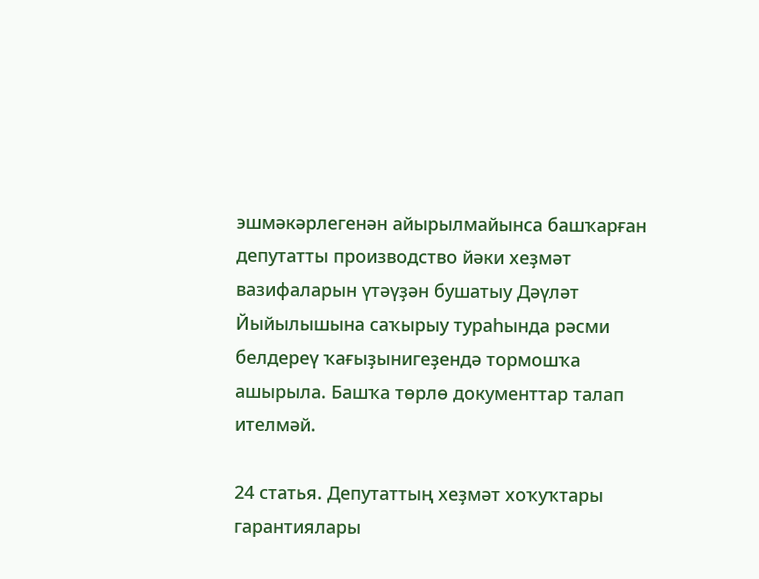эшмәкәрлегенән айырылмайынса башҡарған депутатты производство йәки хеҙмәт вазифаларын үтәүҙән бушатыу Дәүләт Йыйылышына саҡырыу тураһында рәсми белдереү ҡағыҙынигеҙендә тормошҡа ашырыла. Башҡа төрлө документтар талап ителмәй.

24 статья. Депутаттың хеҙмәт хоҡуҡтары гарантиялары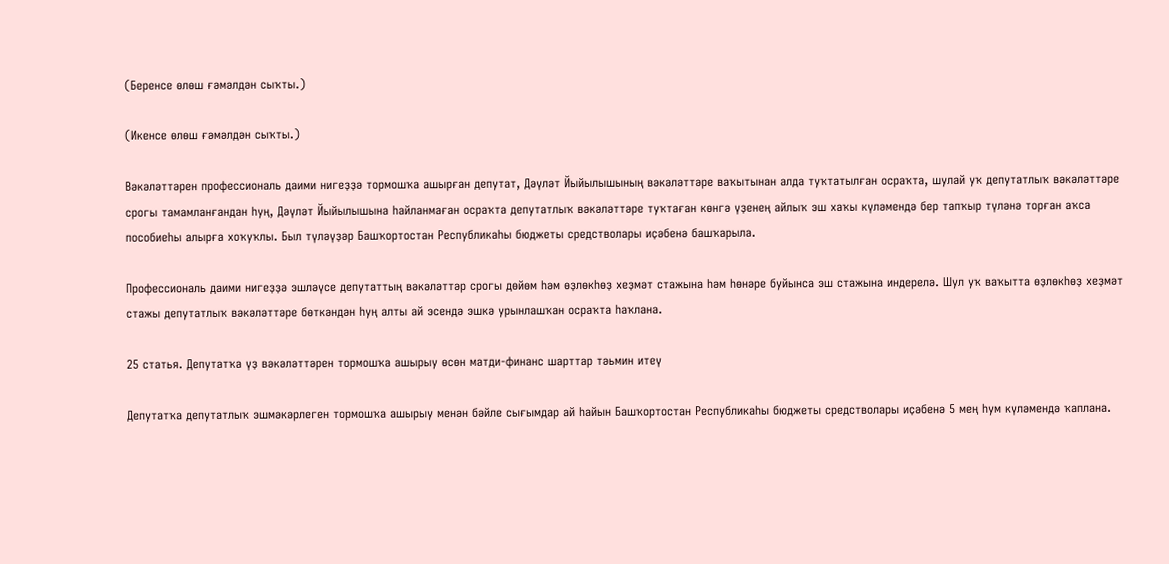(Беренсе өлөш ғәмәлдән сыҡты.)

(Икенсе өлөш ғәмәлдән сыҡты.)

Вәкәләттәрен профессиональ даими нигеҙҙә тормошҡа ашырған депутат, Дәүләт Йыйылышының вәкәләттәре ваҡытынан алда туҡтатылған осраҡта, шулай уҡ депутатлыҡ вәкәләттәре срогы тамамланғандан һуң, Дәүләт Йыйылышына һайланмаған осраҡта депутатлыҡ вәкәләттәре туҡтаған көнгә үҙенең айлыҡ эш хаҡы күләмендә бер тапҡыр түләнә торған аҡса пособиеһы алырға хоҡуҡлы. Был түләүҙәр Башҡортостан Республикаһы бюджеты средстволары иҫәбенә башҡарыла.

Профессиональ даими нигеҙҙә эшләүсе депутаттың вәкәләттәр срогы дөйөм һәм өҙлөкһөҙ хеҙмәт стажына һәм һөнәре буйынса эш стажына индерелә. Шул уҡ ваҡытта өҙлөкһөҙ хеҙмәт стажы депутатлыҡ вәкәләттәре бөткәндән һуң алты ай эсендә эшкә урынлашҡан осраҡта һаҡлана.

25 статья. Депутатҡа үҙ вәкәләттәрен тормошҡа ашырыу өсөн матди-финанс шарттар тәьмин итеү

Депутатҡа депутатлыҡ эшмәкәрлеген тормошҡа ашырыу менән бәйле сығымдар ай һайын Башҡортостан Республикаһы бюджеты средстволары иҫәбенә 5 мең һум күләмендә ҡаплана.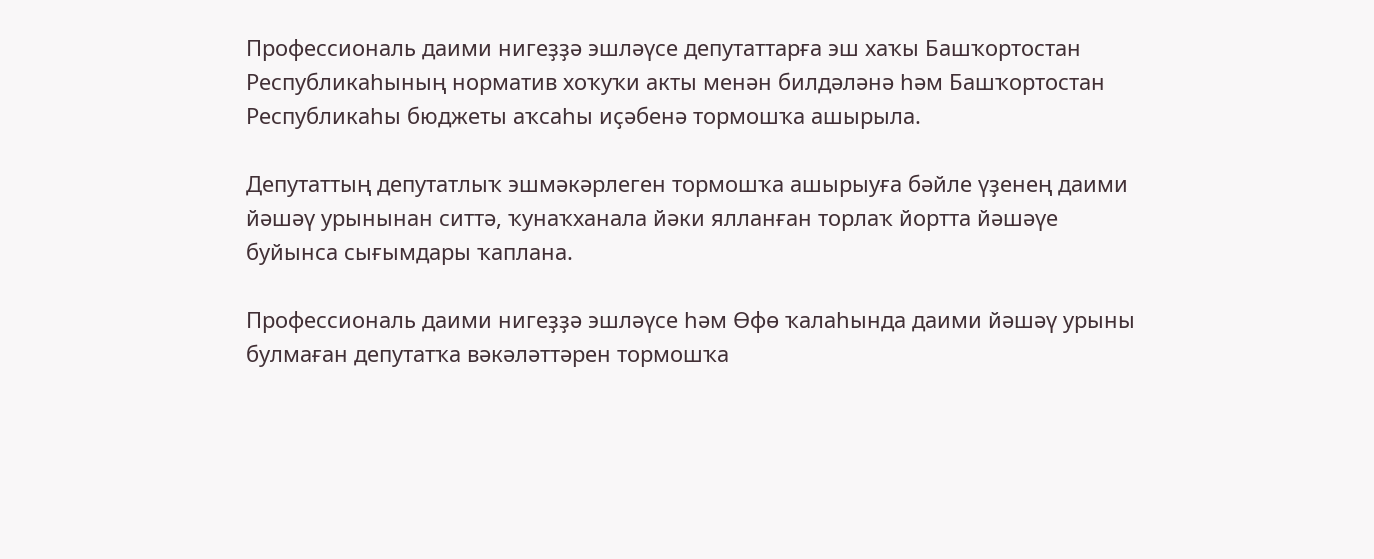Профессиональ даими нигеҙҙә эшләүсе депутаттарға эш хаҡы Башҡортостан Республикаһының норматив хоҡуҡи акты менән билдәләнә һәм Башҡортостан Республикаһы бюджеты аҡсаһы иҫәбенә тормошҡа ашырыла.

Депутаттың депутатлыҡ эшмәкәрлеген тормошҡа ашырыуға бәйле үҙенең даими йәшәү урынынан ситтә, ҡунаҡханала йәки ялланған торлаҡ йортта йәшәүе буйынса сығымдары ҡаплана.

Профессиональ даими нигеҙҙә эшләүсе һәм Өфө ҡалаһында даими йәшәү урыны булмаған депутатҡа вәкәләттәрен тормошҡа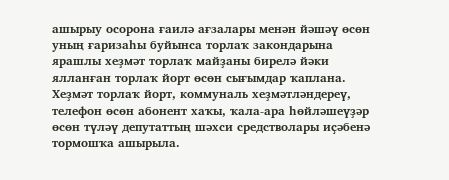ашырыу осорона ғаилә ағзалары менән йәшәү өсөн уның ғаризаһы буйынса торлаҡ закондарына ярашлы хеҙмәт торлаҡ майҙаны бирелә йәки ялланған торлаҡ йорт өсөн сығымдар ҡаплана. Хеҙмәт торлаҡ йорт, коммуналь хеҙмәтләндереү, телефон өсөн абонент хаҡы, ҡала-ара һөйләшеүҙәр өсөн түләү депутаттың шәхси средстволары иҫәбенә тормошҡа ашырыла.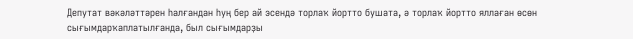Депутат вәкәләттәрен һалғандан һуң бер ай эсендә торлаҡ йортто бушата, ә торлаҡ йортто яллаған өсөн сығымдарҡаплатылғанда, был сығымдарҙы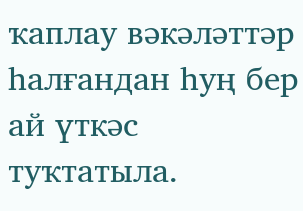ҡаплау вәкәләттәр һалғандан һуң бер ай үткәс туҡтатыла.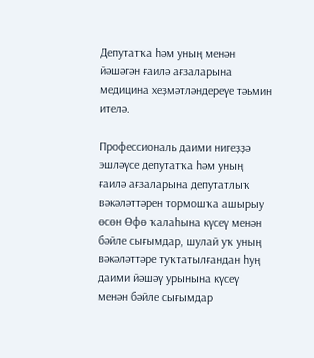Депутатҡа һәм уның менән йәшәгән ғаилә ағзаларына медицина хеҙмәтләндереүе тәьмин ителә.

Профессиональ даими нигеҙҙә эшләүсе депутатҡа һәм уның ғаилә ағзаларына депутатлыҡ вәкәләттәрен тормошҡа ашырыу өсөн Өфө ҡалаһына күсеү менән бәйле сығымдар, шулай уҡ уның вәкәләттәре туҡтатылғандан һуң даими йәшәү урынына күсеү менән бәйле сығымдар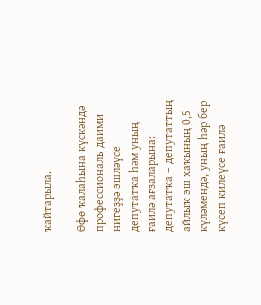ҡайтарыла.

Өфө ҡалаһына күскәндә профессиональ даими нигеҙҙә эшләүсе депутатҡа һәм уның ғаилә ағзаларына: депутатҡа – депутаттың айлыҡ эш хаҡының 0,5 күләмендә, уның һәр бер күсеп килеүсе ғаилә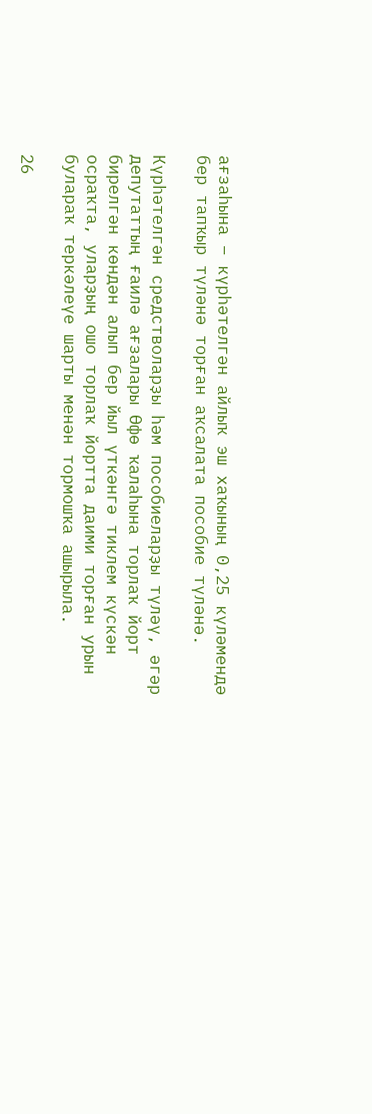ағзаһына – күрһәтелгән айлыҡ эш хаҡының 0,25 күләмендә бер тапҡыр түләнә торған аҡсалата пособие түләнә.

Күрһәтелгән средстволарҙы һәм пособиеларҙы түләү, әгәр депутаттың ғаилә ағзалары Өфө ҡалаһына торлаҡ йорт бирелгән көндән алып бер йыл үткәнгә тиклем күскән осраҡта, уларҙың ошо торлаҡ йортта даими торған урын булараҡ теркәлеүе шарты менән тормошҡа ашырыла.

26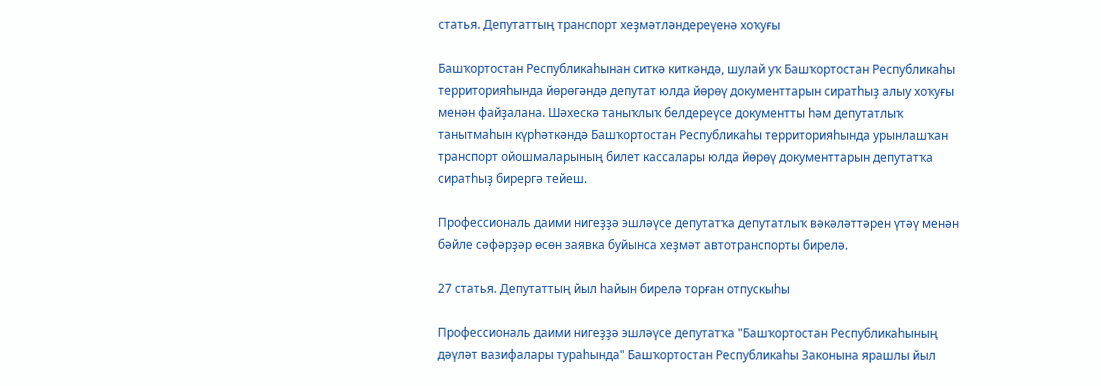статья. Депутаттың транспорт хеҙмәтләндереүенә хоҡуғы

Башҡортостан Республикаһынан ситкә киткәндә, шулай уҡ Башҡортостан Республикаһы территорияһында йөрөгәндә депутат юлда йөрөү документтарын сиратһыҙ алыу хоҡуғы менән файҙалана. Шәхескә таныҡлыҡ белдереүсе документты һәм депутатлыҡ танытмаһын күрһәткәндә Башҡортостан Республикаһы территорияһында урынлашҡан транспорт ойошмаларының билет кассалары юлда йөрөү документтарын депутатҡа сиратһыҙ бирергә тейеш.

Профессиональ даими нигеҙҙә эшләүсе депутатҡа депутатлыҡ вәкәләттәрен үтәү менән бәйле сәфәрҙәр өсөн заявка буйынса хеҙмәт автотранспорты бирелә.

27 статья. Депутаттың йыл һайын бирелә торған отпускыһы

Профессиональ даими нигеҙҙә эшләүсе депутатҡа "Башҡортостан Республикаһының дәүләт вазифалары тураһында" Башҡортостан Республикаһы Законына ярашлы йыл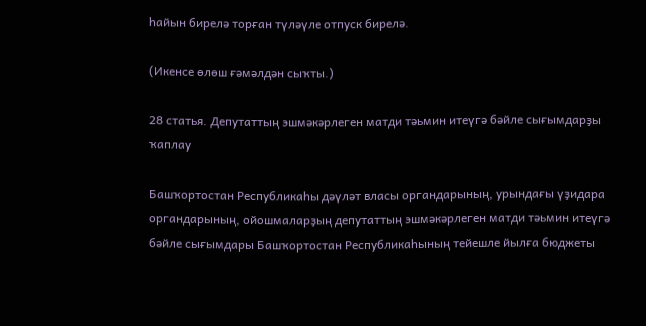һайын бирелә торған түләүле отпуск бирелә.

(Икенсе өлөш ғәмәлдән сыҡты.)

28 статья. Депутаттың эшмәкәрлеген матди тәьмин итеүгә бәйле сығымдарҙы ҡаплау

Башҡортостан Республикаһы дәүләт власы органдарының, урындағы үҙидара органдарының, ойошмаларҙың депутаттың эшмәкәрлеген матди тәьмин итеүгә бәйле сығымдары Башҡортостан Республикаһының тейешле йылға бюджеты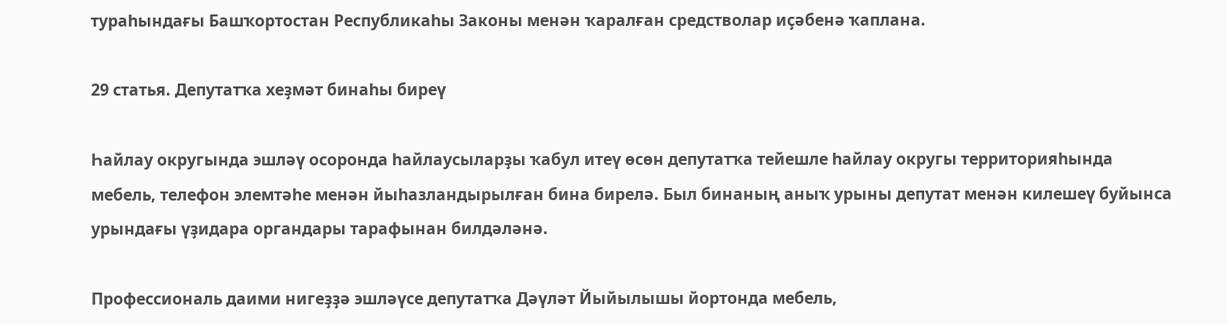тураһындағы Башҡортостан Республикаһы Законы менән ҡаралған средстволар иҫәбенә ҡаплана.

29 статья. Депутатҡа хеҙмәт бинаһы биреү

Һайлау округында эшләү осоронда һайлаусыларҙы ҡабул итеү өсөн депутатҡа тейешле һайлау округы территорияһында мебель, телефон элемтәһе менән йыһазландырылған бина бирелә. Был бинаның аныҡ урыны депутат менән килешеү буйынса урындағы үҙидара органдары тарафынан билдәләнә.

Профессиональ даими нигеҙҙә эшләүсе депутатҡа Дәүләт Йыйылышы йортонда мебель,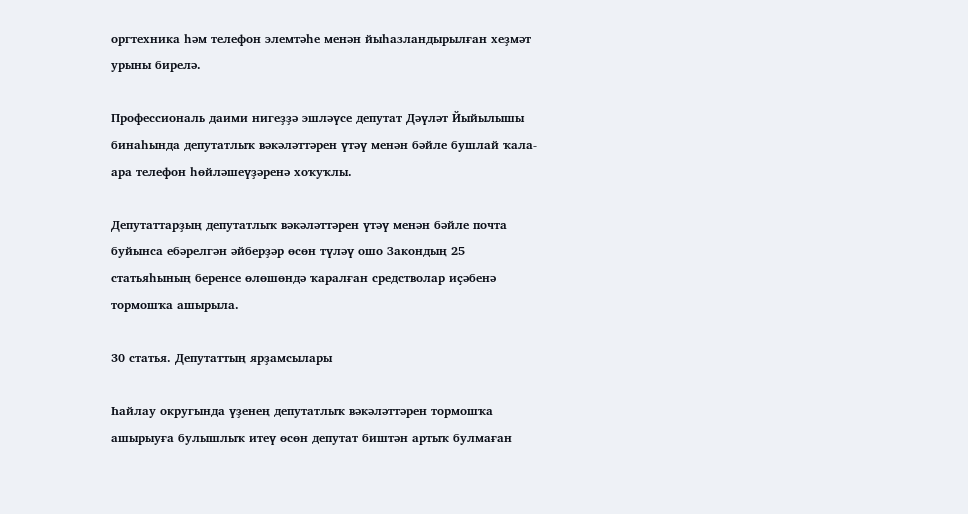оргтехника һәм телефон элемтәһе менән йыһазландырылған хеҙмәт урыны бирелә.

Профессиональ даими нигеҙҙә эшләүсе депутат Дәүләт Йыйылышы бинаһында депутатлыҡ вәкәләттәрен үтәү менән бәйле бушлай ҡала-ара телефон һөйләшеүҙәренә хоҡуҡлы.

Депутаттарҙың депутатлыҡ вәкәләттәрен үтәү менән бәйле почта буйынса ебәрелгән әйберҙәр өсөн түләү ошо Закондың 25 статьяһының беренсе өлөшөндә ҡаралған средстволар иҫәбенә тормошҡа ашырыла.

30 статья. Депутаттың ярҙамсылары

Һайлау округында үҙенең депутатлыҡ вәкәләттәрен тормошҡа ашырыуға булышлыҡ итеү өсөн депутат биштән артыҡ булмаған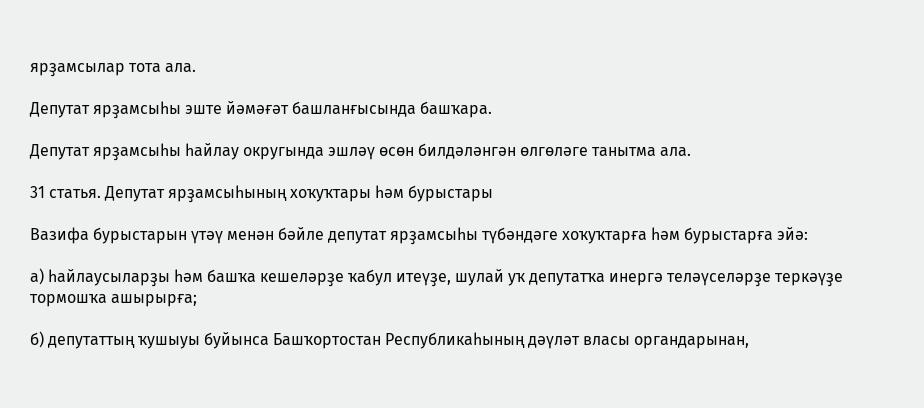ярҙамсылар тота ала.

Депутат ярҙамсыһы эште йәмәғәт башланғысында башҡара.

Депутат ярҙамсыһы һайлау округында эшләү өсөн билдәләнгән өлгөләге танытма ала.

31 статья. Депутат ярҙамсыһының хоҡуҡтары һәм бурыстары

Вазифа бурыстарын үтәү менән бәйле депутат ярҙамсыһы түбәндәге хоҡуҡтарға һәм бурыстарға эйә:

а) һайлаусыларҙы һәм башҡа кешеләрҙе ҡабул итеүҙе, шулай уҡ депутатҡа инергә теләүселәрҙе теркәүҙе тормошҡа ашырырға;

б) депутаттың ҡушыуы буйынса Башҡортостан Республикаһының дәүләт власы органдарынан,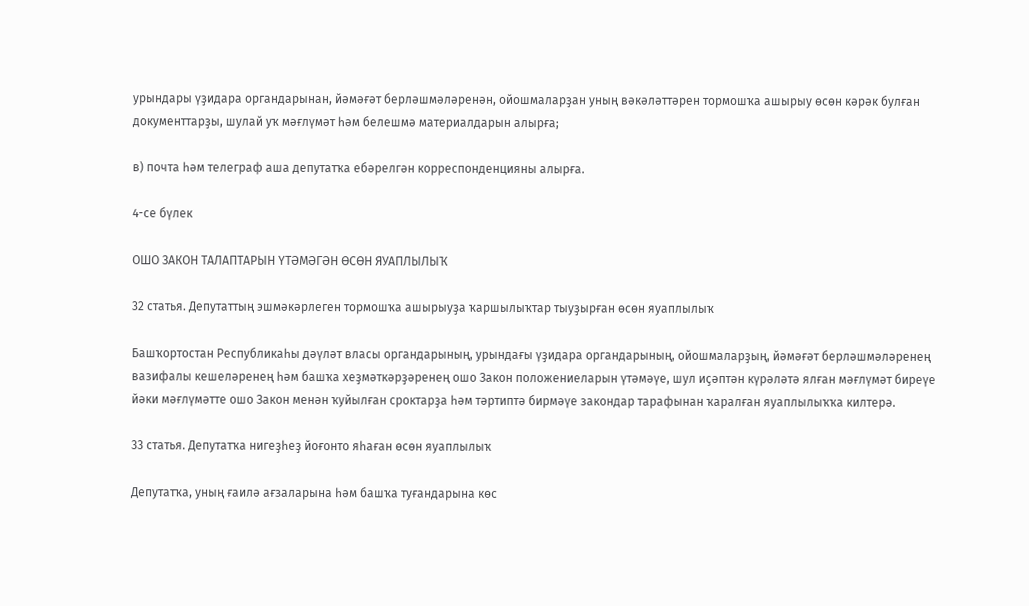урындары үҙидара органдарынан, йәмәғәт берләшмәләренән, ойошмаларҙан уның вәкәләттәрен тормошҡа ашырыу өсөн кәрәк булған документтарҙы, шулай уҡ мәғлүмәт һәм белешмә материалдарын алырға;

в) почта һәм телеграф аша депутатҡа ебәрелгән корреспонденцияны алырға.

4-се бүлек

ОШО ЗАКОН ТАЛАПТАРЫН ҮТӘМӘГӘН ӨСӨН ЯУАПЛЫЛЫҠ

32 статья. Депутаттың эшмәкәрлеген тормошҡа ашырыуҙа ҡаршылыҡтар тыуҙырған өсөн яуаплылыҡ

Башҡортостан Республикаһы дәүләт власы органдарының, урындағы үҙидара органдарының, ойошмаларҙың, йәмәғәт берләшмәләренең вазифалы кешеләренең һәм башҡа хеҙмәткәрҙәренең ошо Закон положениеларын үтәмәүе, шул иҫәптән күрәләтә ялған мәғлүмәт биреүе йәки мәғлүмәтте ошо Закон менән ҡуйылған сроктарҙа һәм тәртиптә бирмәүе закондар тарафынан ҡаралған яуаплылыҡҡа килтерә.

33 статья. Депутатҡа нигеҙһеҙ йоғонто яһаған өсөн яуаплылыҡ

Депутатҡа, уның ғаилә ағзаларына һәм башҡа туғандарына көс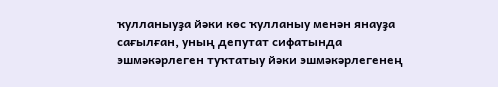ҡулланыуҙа йәки көс ҡулланыу менән янауҙа сағылған, уның депутат сифатында эшмәкәрлеген туҡтатыу йәки эшмәкәрлегенең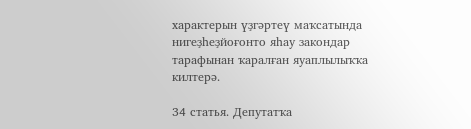характерын үҙгәртеү маҡсатында нигеҙһеҙйоғонто яһау закондар тарафынан ҡаралған яуаплылыҡҡа килтерә.

34 статья. Депутатҡа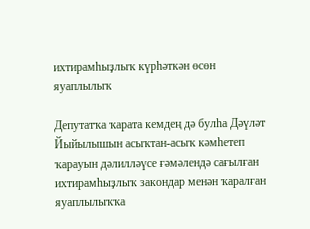ихтирамһыҙлыҡ күрһәткән өсөн яуаплылыҡ

Депутатҡа ҡарата кемдең дә булһа Дәүләт Йыйылышын асыҡтан-асыҡ кәмһетеп ҡарауын дәлилләүсе ғәмәлендә сағылған ихтирамһыҙлыҡ закондар менән ҡаралған яуаплылыҡҡа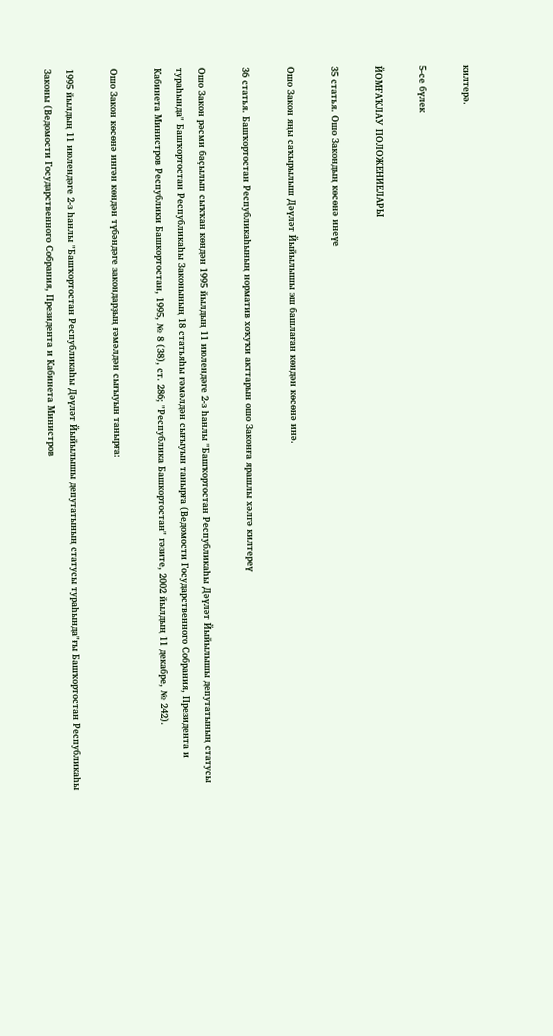килтерә.

5-се бүлек

ЙОМҒАҠЛАУ ПОЛОЖЕНИЕЛАРЫ

35 статья. Ошо Закондың көсөнә инеүе

Ошо Закон яңы саҡырылыш Дәүләт Йыйылышы эш башлаған көндән көсөнә инә.

36 статья. Башҡортостан Республикаһының норматив хоҡуҡи акттарын ошо Законға ярашлы хәлгә килтереү

Ошо Закон рәсми баҫылып сыҡҡан көндән 1995 йылдың 11 июлендәге 2-з һанлы "Башҡортостан Республикаһы Дәүләт Йыйылышы депутатының статусы тураһында" Башҡортостан Республикаһы Законының 18 статьяһы ғәмәлдән сығыуын танырға (Ведомости Государственного Собрания, Президента и Кабинета Министров Республики Башкортостан, 1995, № 8 (38), ст. 286; "Республика Башкортостан" гәзите, 2002 йылдың 11 декабре, № 242).

Ошо Закон көсөнә ингән көндән түбәндәге закондарҙың ғәмәлдән сығыуын танырға:

1995 йылдың 11 июлендәге 2-з һанлы "Башҡортостан Республикаһы Дәүләт Йыйылышы депутатының статусы тураһында"ғы Башҡортостан Республикаһы Законы (Ведомости Государственного Собрания, Президента и Кабинета Министров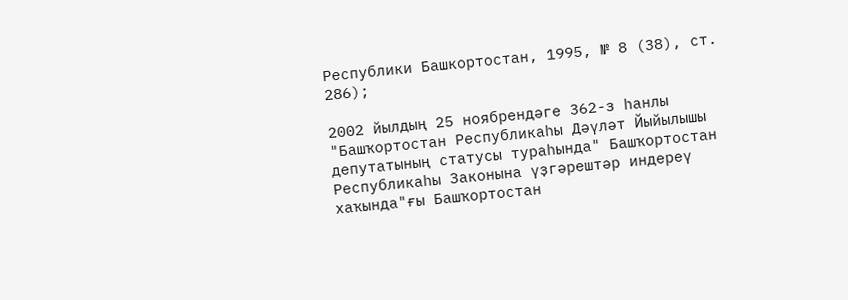Республики Башкортостан, 1995, № 8 (38), ст. 286);

2002 йылдың 25 ноябрендәге 362-з һанлы "Башҡортостан Республикаһы Дәүләт Йыйылышы депутатының статусы тураһында" Башҡортостан Республикаһы Законына үҙгәрештәр индереү хаҡында"ғы Башҡортостан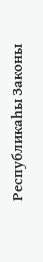Республикаһы Законы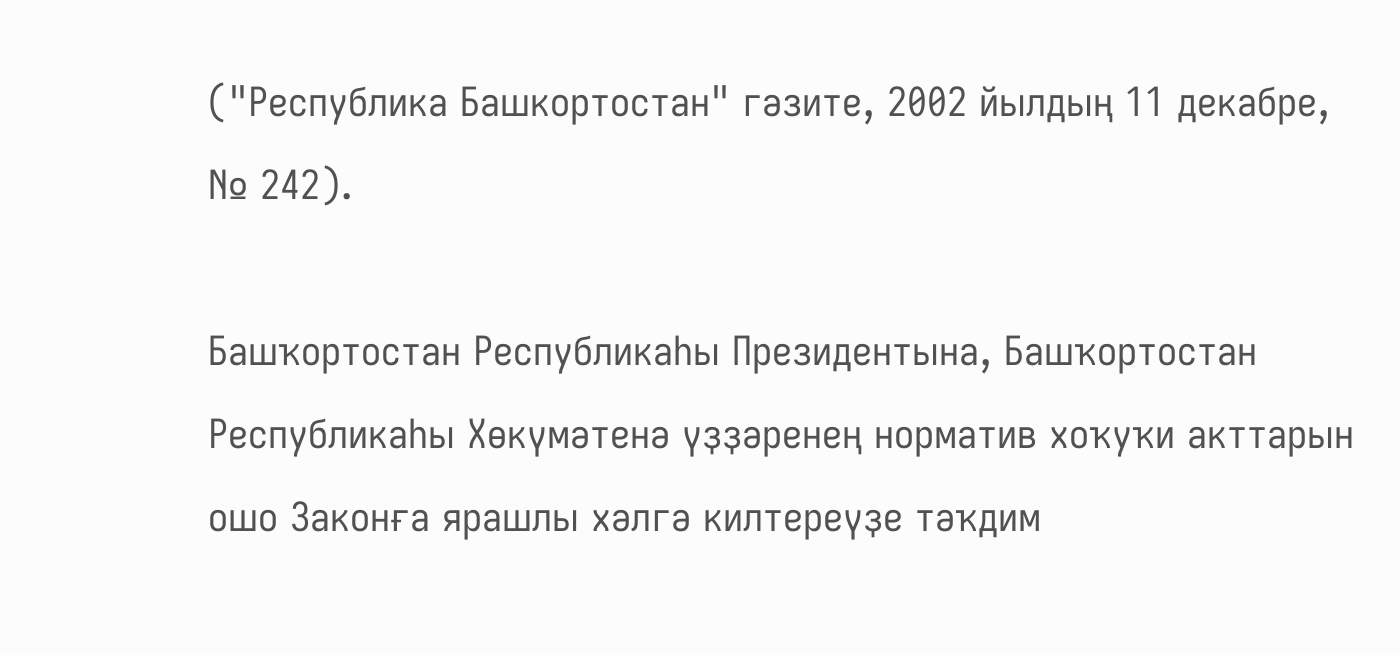("Республика Башкортостан" гәзите, 2002 йылдың 11 декабре, № 242).

Башҡортостан Республикаһы Президентына, Башҡортостан Республикаһы Хөкүмәтенә үҙҙәренең норматив хоҡуҡи акттарын ошо Законға ярашлы хәлгә килтереүҙе тәҡдим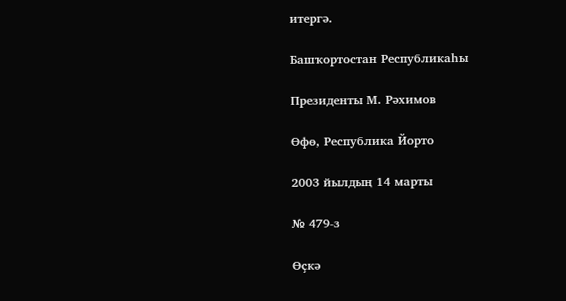итергә.

Башҡортостан Республикаһы

Президенты М. Рәхимов

Өфө, Республика Йорто

2003 йылдың 14 марты

№ 479-з

Өҫкә